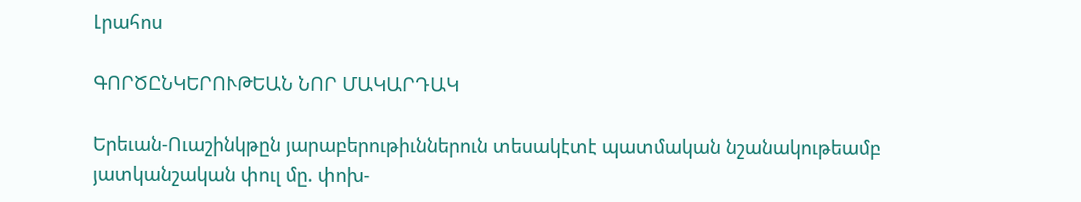Լրահոս

ԳՈՐԾԸՆԿԵՐՈՒԹԵԱՆ ՆՈՐ ՄԱԿԱՐԴԱԿ

Երեւան-Ուաշինկթըն յարաբերութիւններուն տեսակէտէ պատմական նշանակութեամբ յատկանշական փուլ մը. փոխ-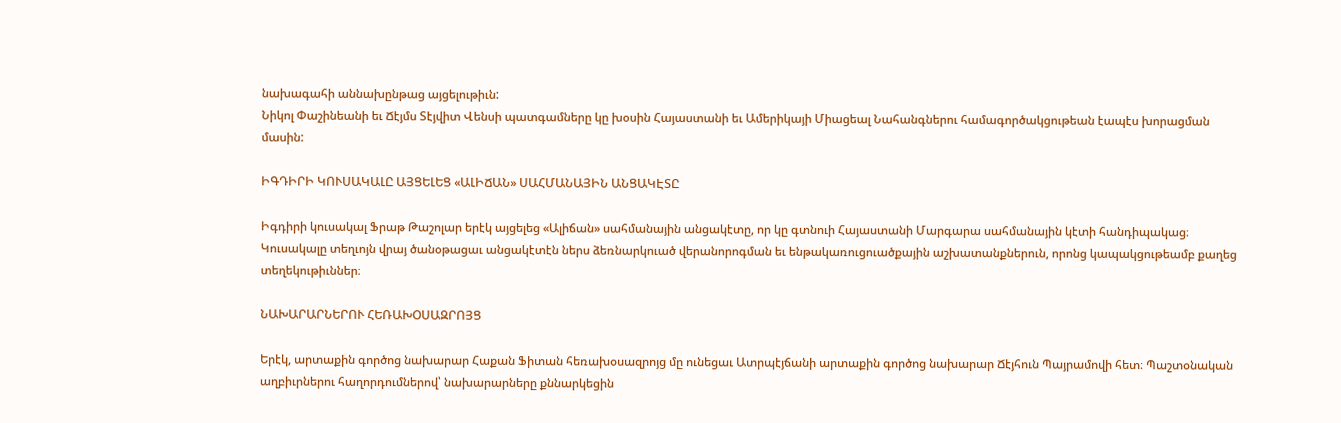նախագահի աննախընթաց այցելութիւն:
Նիկոլ Փաշինեանի եւ Ճէյմս Տէյվիտ Վենսի պատգամները կը խօսին Հայաստանի եւ Ամերիկայի Միացեալ Նահանգներու համագործակցութեան էապէս խորացման մասին:

ԻԳԴԻՐԻ ԿՈՒՍԱԿԱԼԸ ԱՅՑԵԼԵՑ «ԱԼԻՃԱՆ» ՍԱՀՄԱՆԱՅԻՆ ԱՆՑԱԿԷՏԸ

Իգդիրի կուսակալ Ֆրաթ Թաշոլար երէկ այցելեց «Ալիճան» սահմանային անցակէտը, որ կը գտնուի Հայաստանի Մարգարա սահմանային կէտի հանդիպակաց։ Կուսակալը տեղւոյն վրայ ծանօթացաւ անցակէտէն ներս ձեռնարկուած վերանորոգման եւ ենթակառուցուածքային աշխատանքներուն, որոնց կապակցութեամբ քաղեց տեղեկութիւններ։

ՆԱԽԱՐԱՐՆԵՐՈՒ ՀԵՌԱԽՕՍԱԶՐՈՅՑ

Երէկ, արտաքին գործոց նախարար Հաքան Ֆիտան հեռախօսազրոյց մը ունեցաւ Ատրպէյճանի արտաքին գործոց նախարար Ճէյհուն Պայրամովի հետ։ Պաշտօնական աղբիւրներու հաղորդումներով՝ նախարարները քննարկեցին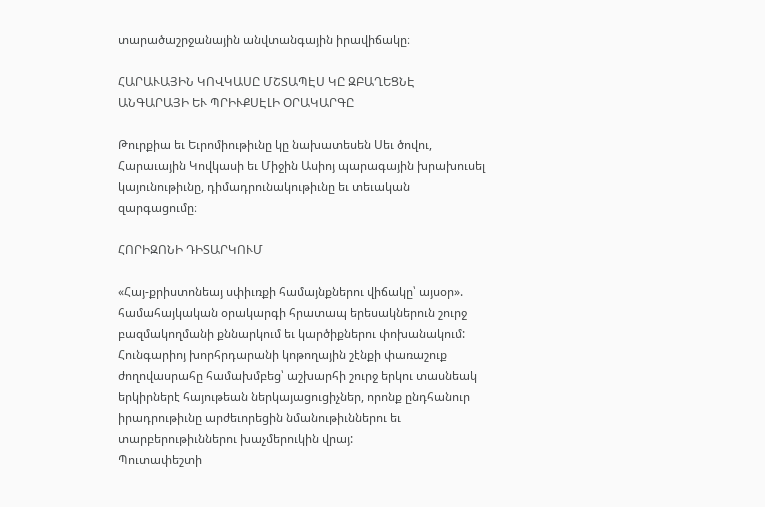տարածաշրջանային անվտանգային իրավիճակը։

ՀԱՐԱՒԱՅԻՆ ԿՈՎԿԱՍԸ ՄՇՏԱՊԷՍ ԿԸ ԶԲԱՂԵՑՆԷ ԱՆԳԱՐԱՅԻ ԵՒ ՊՐԻՒՔՍԷԼԻ ՕՐԱԿԱՐԳԸ

Թուրքիա եւ Եւրոմիութիւնը կը նախատեսեն Սեւ ծովու, Հարաւային Կովկասի եւ Միջին Ասիոյ պարագային խրախուսել կայունութիւնը, դիմադրունակութիւնը եւ տեւական զարգացումը։

ՀՈՐԻԶՈՆԻ ԴԻՏԱՐԿՈՒՄ

«Հայ-քրիստոնեայ սփիւռքի համայնքներու վիճակը՝ այսօր». համահայկական օրակարգի հրատապ երեսակներուն շուրջ բազմակողմանի քննարկում եւ կարծիքներու փոխանակում:
Հունգարիոյ խորհրդարանի կոթողային շէնքի փառաշուք ժողովասրահը համախմբեց՝ աշխարհի շուրջ երկու տասնեակ երկիրներէ հայութեան ներկայացուցիչներ, որոնք ընդհանուր իրադրութիւնը արժեւորեցին նմանութիւններու եւ տարբերութիւններու խաչմերուկին վրայ:
Պուտափեշտի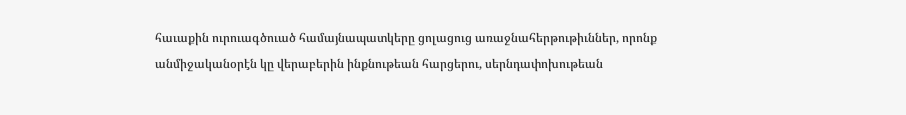հաւաքին ուրուագծուած համայնապատկերը ցոլացուց առաջնահերթութիւններ, որոնք անմիջականօրէն կը վերաբերին ինքնութեան հարցերու, սերնդափոխութեան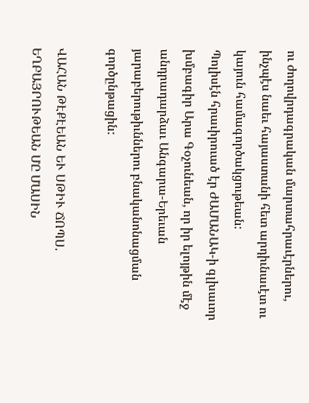ու ժողովրդագրական մարտահրաւէրներու, ինչպէս նաեւ հայաստանի հետ արդիւնաւէտ ու կայուն համագործակցութեան:
Պոլիսէն հրաւիրուած էր ԺԱՄԱՆԱԿ-ի գլխաւոր խմբագիր Արա Գօչունեան, որ իր ելոյթին մէջ անդրադարձաւ Անգարա-Երեւան յարաբերութիւններու բնականոնացման գործընթացին:

ՎԱՀԱՆ ԹԷՔԷԵԱՆ ԵՒ ՍԹԻՒ ՃՈՊՍ. ԵՂԲԱՅՐՈՒԹԵԱՆ ՄԸ ՄԱՍԻՆ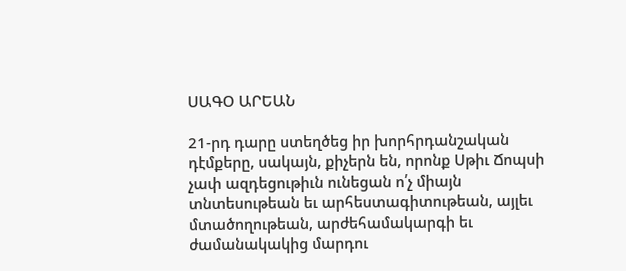ՍԱԳՕ ԱՐԵԱՆ

21-րդ դարը ստեղծեց իր խորհրդանշական դէմքերը, սակայն, քիչերն են, որոնք Սթիւ Ճոպսի չափ ազդեցութիւն ունեցան ո՛չ միայն տնտեսութեան եւ արհեստագիտութեան, այլեւ մտածողութեան, արժեհամակարգի եւ ժամանակակից մարդու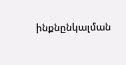ինքնընկալման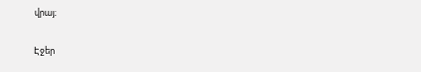վրայ։

Էջեր